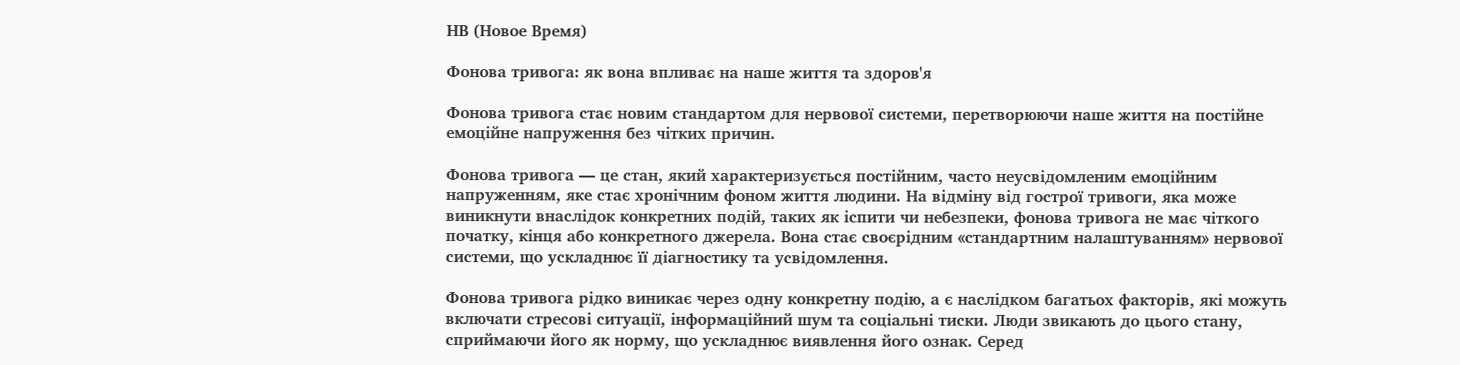НВ (Новое Время)

Фонова тривога: як вона впливає на наше життя та здоров'я

Фонова тривога стає новим стандартом для нервової системи, перетворюючи наше життя на постійне емоційне напруження без чітких причин.

Фонова тривога — це стан, який характеризується постійним, часто неусвідомленим емоційним напруженням, яке стає хронічним фоном життя людини. На відміну від гострої тривоги, яка може виникнути внаслідок конкретних подій, таких як іспити чи небезпеки, фонова тривога не має чіткого початку, кінця або конкретного джерела. Вона стає своєрідним «стандартним налаштуванням» нервової системи, що ускладнює її діагностику та усвідомлення.

Фонова тривога рідко виникає через одну конкретну подію, а є наслідком багатьох факторів, які можуть включати стресові ситуації, інформаційний шум та соціальні тиски. Люди звикають до цього стану, сприймаючи його як норму, що ускладнює виявлення його ознак. Серед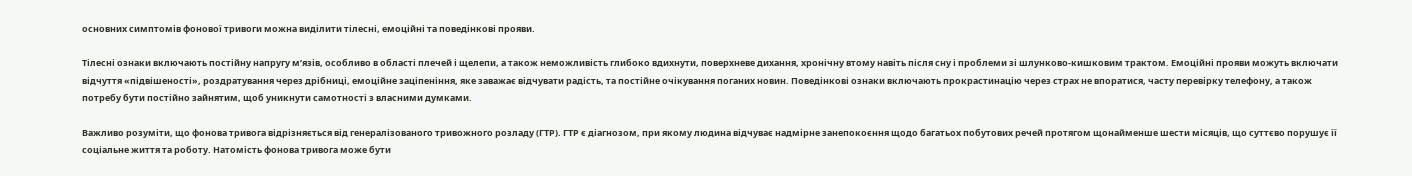основних симптомів фонової тривоги можна виділити тілесні, емоційні та поведінкові прояви.

Тілесні ознаки включають постійну напругу м’язів, особливо в області плечей і щелепи, а також неможливість глибоко вдихнути, поверхневе дихання, хронічну втому навіть після сну і проблеми зі шлунково-кишковим трактом. Емоційні прояви можуть включати відчуття «підвішеності», роздратування через дрібниці, емоційне заціпеніння, яке заважає відчувати радість, та постійне очікування поганих новин. Поведінкові ознаки включають прокрастинацію через страх не впоратися, часту перевірку телефону, а також потребу бути постійно зайнятим, щоб уникнути самотності з власними думками.

Важливо розуміти, що фонова тривога відрізняється від генералізованого тривожного розладу (ГТР). ГТР є діагнозом, при якому людина відчуває надмірне занепокоєння щодо багатьох побутових речей протягом щонайменше шести місяців, що суттєво порушує її соціальне життя та роботу. Натомість фонова тривога може бути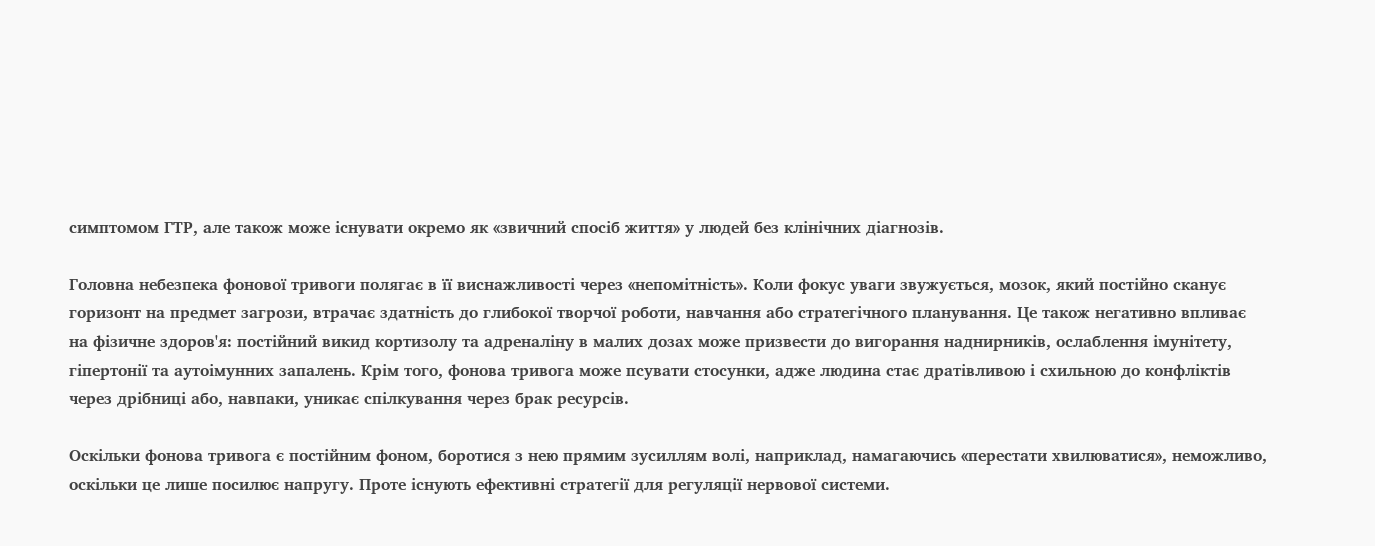симптомом ГТР, але також може існувати окремо як «звичний спосіб життя» у людей без клінічних діагнозів.

Головна небезпека фонової тривоги полягає в її виснажливості через «непомітність». Коли фокус уваги звужується, мозок, який постійно сканує горизонт на предмет загрози, втрачає здатність до глибокої творчої роботи, навчання або стратегічного планування. Це також негативно впливає на фізичне здоров'я: постійний викид кортизолу та адреналіну в малих дозах може призвести до вигорання наднирників, ослаблення імунітету, гіпертонії та аутоімунних запалень. Крім того, фонова тривога може псувати стосунки, адже людина стає дратівливою і схильною до конфліктів через дрібниці або, навпаки, уникає спілкування через брак ресурсів.

Оскільки фонова тривога є постійним фоном, боротися з нею прямим зусиллям волі, наприклад, намагаючись «перестати хвилюватися», неможливо, оскільки це лише посилює напругу. Проте існують ефективні стратегії для регуляції нервової системи.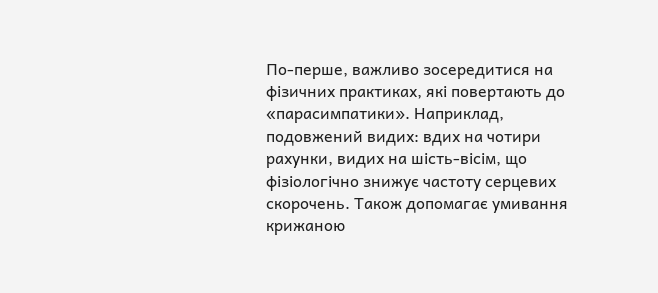По-перше, важливо зосередитися на фізичних практиках, які повертають до «парасимпатики». Наприклад, подовжений видих: вдих на чотири рахунки, видих на шість-вісім, що фізіологічно знижує частоту серцевих скорочень. Також допомагає умивання крижаною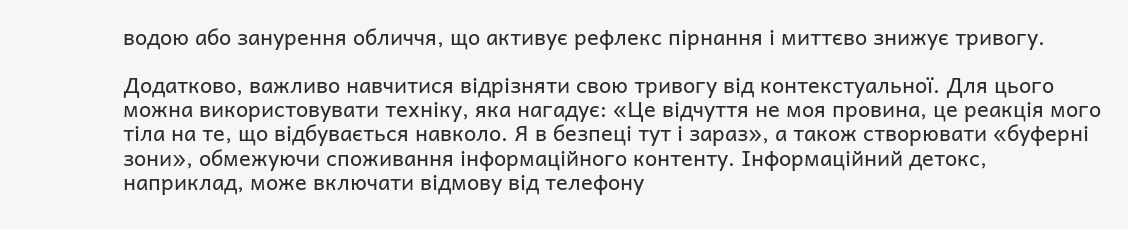водою або занурення обличчя, що активує рефлекс пірнання і миттєво знижує тривогу.

Додатково, важливо навчитися відрізняти свою тривогу від контекстуальної. Для цього можна використовувати техніку, яка нагадує: «Це відчуття не моя провина, це реакція мого тіла на те, що відбувається навколо. Я в безпеці тут і зараз», а також створювати «буферні зони», обмежуючи споживання інформаційного контенту. Інформаційний детокс, наприклад, може включати відмову від телефону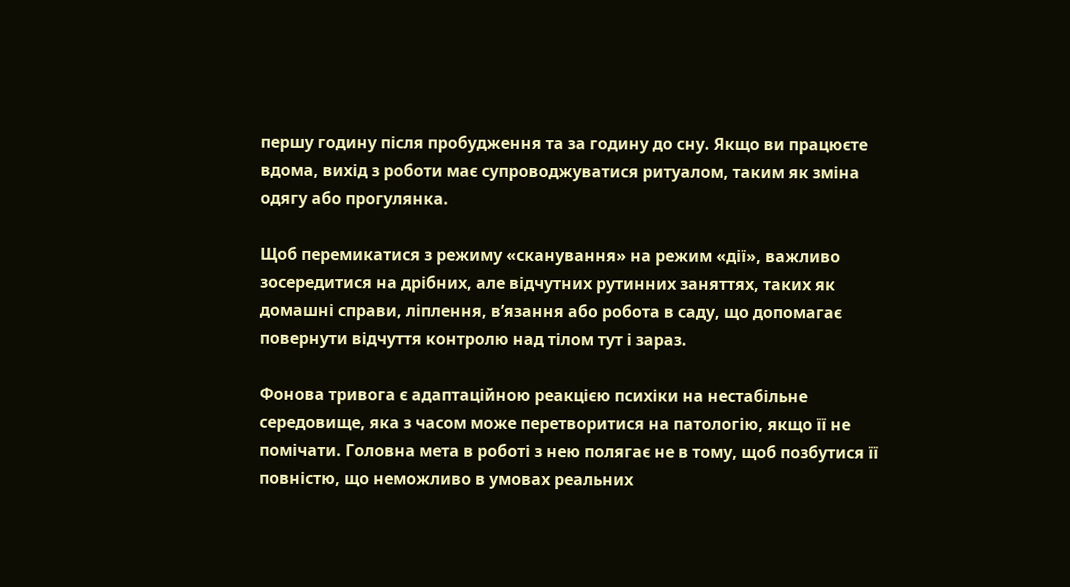першу годину після пробудження та за годину до сну. Якщо ви працюєте вдома, вихід з роботи має супроводжуватися ритуалом, таким як зміна одягу або прогулянка.

Щоб перемикатися з режиму «сканування» на режим «дії», важливо зосередитися на дрібних, але відчутних рутинних заняттях, таких як домашні справи, ліплення, в’язання або робота в саду, що допомагає повернути відчуття контролю над тілом тут і зараз.

Фонова тривога є адаптаційною реакцією психіки на нестабільне середовище, яка з часом може перетворитися на патологію, якщо її не помічати. Головна мета в роботі з нею полягає не в тому, щоб позбутися її повністю, що неможливо в умовах реальних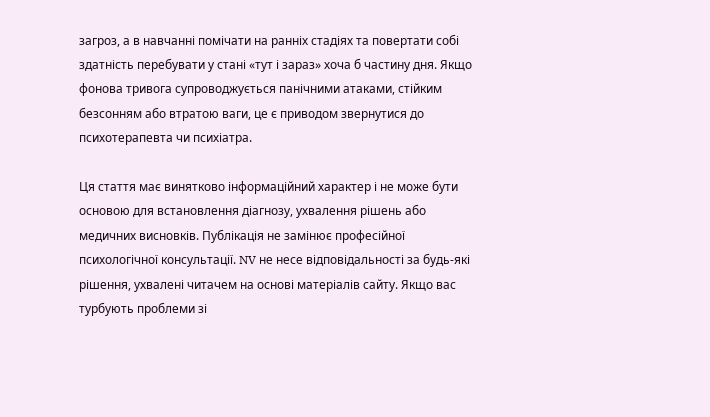загроз, а в навчанні помічати на ранніх стадіях та повертати собі здатність перебувати у стані «тут і зараз» хоча б частину дня. Якщо фонова тривога супроводжується панічними атаками, стійким безсонням або втратою ваги, це є приводом звернутися до психотерапевта чи психіатра.

Ця стаття має винятково інформаційний характер і не може бути основою для встановлення діагнозу, ухвалення рішень або медичних висновків. Публікація не замінює професійної психологічної консультації. NV не несе відповідальності за будь-які рішення, ухвалені читачем на основі матеріалів сайту. Якщо вас турбують проблеми зі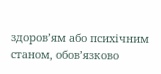здоров’ям або психічним станом, обов’язково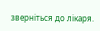зверніться до лікаря.